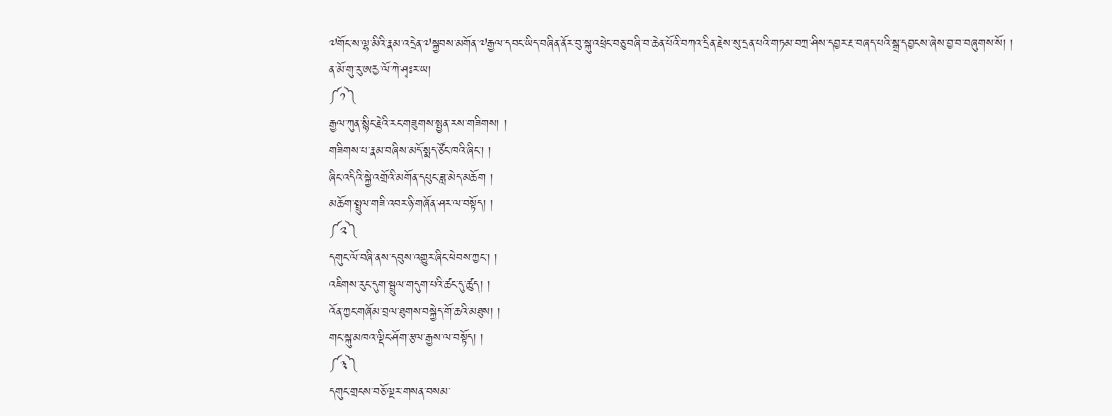༧གོང་ས་ལྷ་མིའི་རྣམ་འདྲེན་༧སྐྱབས་མགོན་༧རྒྱལ་དབང་ཡིད་བཞིན་ནོར་བུ་སྐུ་འཕྲེང་བཅུ་བཞི་བ་ཆེན་པོའི་བཀའ་དྲིན་རྗེས་སུ་དྲན་པའི་གཏམ་བཀྲ་ཤིས་དབྱར་རྔ་བཞད་པའི་སྒྲ་དབྱངས་ཞེས་བྱ་བ་བཞུགས་སོ། །
ན་མོ་གུ་རུ་ཨརྱ་ལོ་ཀེ་ཤྭཿར་ཡ།
༼༡༽
རྒྱལ་ཀུན་སྙིང་རྗེའི་རང་གཟུགས་སྤྱན་རས་གཟིགས། །
གཟིགས་པ་རྣམ་བཞིས་མདོ་སྨད་ཙོང་ཁའི་ཞིང་། །
ཞིང་འདིའི་སྐྱེ་འགྲོའི་མགོན་དཔུང་ཟླ་མེད་མཆོག །
མཆོག་སྤྲུལ་གཟི་འབར་ཉི་གཞོན་ཤར་ལ་བསྟོད། །
༼༢༽
དགུང་ལོ་བཞི་ནས་དབུས་འགྱུར་ཞིང་ཕེབས་ཀྱང་། །
འཇིགས་རུང་དུག་སྦྲུལ་གདུག་པའི་ཚང་དུ་ཚུད། །
འོན་ཀྱང་གཞོམ་བྲལ་ཐུགས་བསྐྱེད་གོ་ཆའི་མཐུས། །
གང་སྐུ་མཁའ་ལྡིང་ཤོག་རྩལ་རྒྱས་ལ་བསྟོད། །
༼༣༽
དགུང་གྲངས་བཅོ་ལྔར་གསན་བསམ་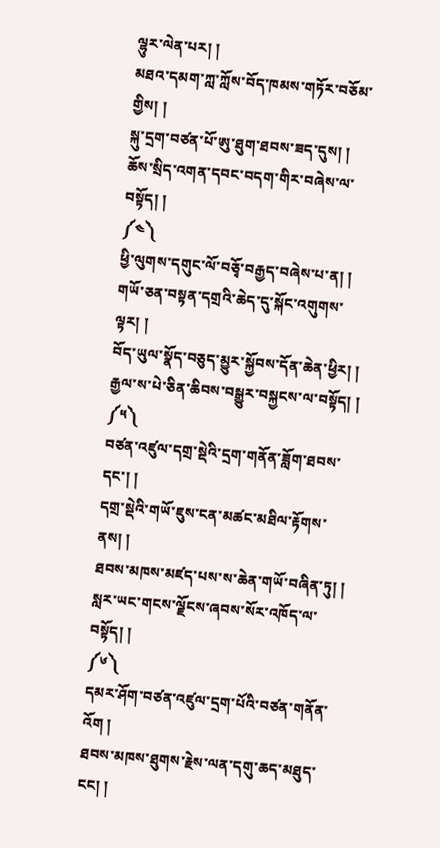ལྷུར་ལེན་པར། །
མཐའ་དམག་ཀླ་ཀློས་བོད་ཁམས་གཏོར་བཅོམ་གྱིས། །
སྐུ་དྲག་བཙན་པོ་ཨུ་ཐུག་ཐབས་ཟད་དུས། །
ཆོས་སྲིད་འགན་དབང་བདག་གིར་བཞེས་ལ་བསྟོད། །
༼༤༽
ཕྱི་ལུགས་དགུང་ལོ་བཅྭོ་བརྒྱད་བཞེས་པ་ན། །
གཡོ་ཅན་བསྟན་དགྲའི་ཆེད་དུ་སྐོང་འགུགས་ལྟར། །
བོད་ཡུལ་སྣོད་བཅུད་མྱུར་སྐྱོབས་དོན་ཆེན་ཕྱིར། །
རྒྱལ་ས་པེ་ཅིན་ཆིབས་བསྒྱུར་བསྐྱངས་ལ་བསྟོད། །
༼༥༽
བཙན་འཛུལ་དགྲ་སྡེའི་དྲག་གནོན་ཟློག་ཐབས་དང་། །
དགྲ་སྡེའི་གཡོ་ཇུས་ངན་མཚང་མཐིལ་རྟོགས་ནས། །
ཐབས་མཁས་མཛད་པས་ས་ཆེན་གཡོ་བཞིན་ཏུ། །
སླར་ཡང་གངས་ལྗོངས་ཞབས་སོར་འཁོད་ལ་བསྟོད། །
༼༦༽
དམར་ཤོག་བཙན་འཛུལ་དྲག་པོའི་བཙན་གནོན་འོག །
ཐབས་མཁས་ཐུགས་རྗེས་ལན་དགུ་ཆད་མཐུད་ངང། །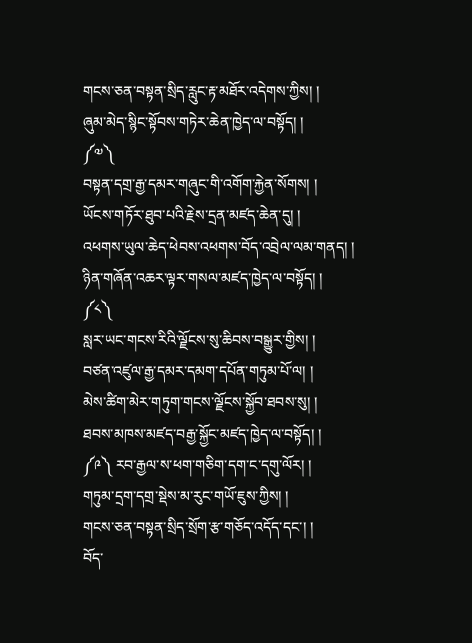གངས་ཅན་བསྟན་སྲིད་རླུང་རྟ་མཐོར་འདེགས་ཀྱིས། །
ཞུམ་མེད་སྙིང་སྟོབས་གཏེར་ཆེན་ཁྱེད་ལ་བསྟོད། །
༼༧༽
བསྟན་དགྲ་རྒྱ་དམར་གཞུང་གི་འགོག་རྐྱེན་སོགས། །
ཡོངས་གཏོར་ཐུབ་པའི་རྗེས་དྲན་མཛད་ཆེན་དུ། །
འཕགས་ཡུལ་ཆེད་ཕེབས་འཕགས་བོད་འབྲེལ་ལམ་གནད། །
ཉིན་གཞོན་འཆར་ལྟར་གསལ་མཛད་ཁྱེད་ལ་བསྟོད། །
༼༨༽
སླར་ཡང་གངས་རིའི་ལྗོངས་སུ་ཆིབས་བསྒྱུར་གྱིས། །
བཙན་འཛུལ་རྒྱ་དམར་དམག་དཔོན་གཏུམ་པོ་ལ། །
མེས་ཚིག་མེར་གཏུག་གངས་ལྗོངས་སྐྱོབ་ཐབས་སུ། །
ཐབས་མཁས་མཛད་བརྒྱ་སྐྱོང་མཛད་ཁྱེད་ལ་བསྟོད། །
༼༩༽ རབ་རྒྱལ་ས་ཕག་གཅིག་དག་ང་དགུ་ལོར། །
གཏུམ་དྲག་དགྲ་སྡེས་མ་རུང་གཡོ་ཇུས་ཀྱིས། །
གངས་ཅན་བསྟན་སྲིད་སྲོག་རྩ་གཅོད་འདོད་དང་། །
བོད་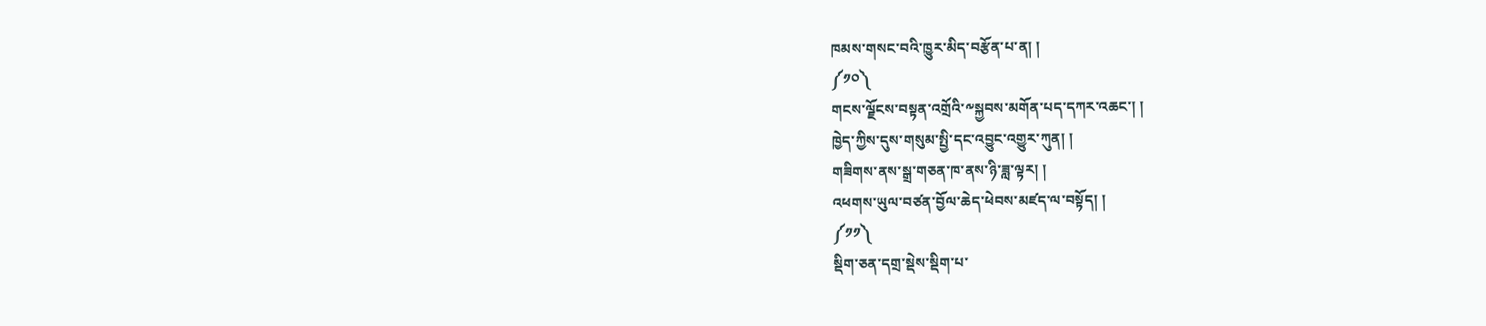ཁམས་གསང་བའི་ཁྱུར་མིད་བརྩོན་པ་ན། །
༼༡༠༽
གངས་ལྗོངས་བསྟན་འགྲོའི་༸སྐྱབས་མགོན་པད་དཀར་འཆང་། །
ཁྱེད་ཀྱིས་དུས་གསུམ་སྤྱི་དང་འབྱུང་འགྱུར་ཀུན། །
གཟིགས་ནས་སྒྲ་གཅན་ཁ་ནས་ཉི་ཟླ་ལྟར། །
འཕགས་ཡུལ་བཙན་བྱོལ་ཆེད་ཕེབས་མཛད་ལ་བསྟོད། །
༼༡༡༽
སྡིག་ཅན་དགྲ་སྡེས་སྡིག་པ་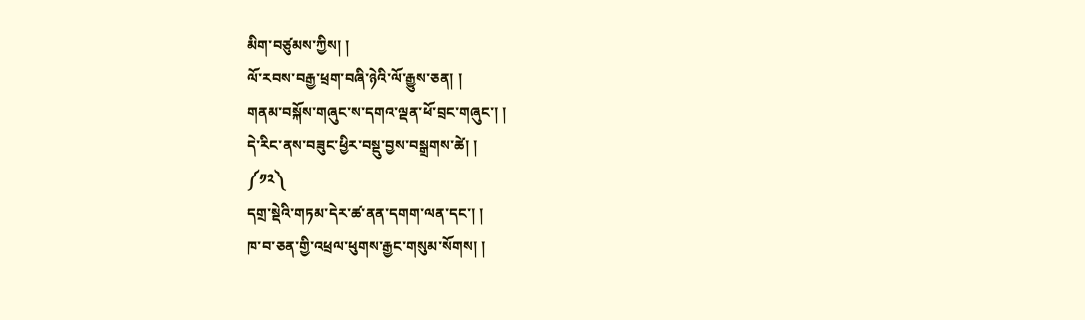མིག་བཙུམས་ཀྱིས། །
ལོ་རབས་བརྒྱ་ཕྲག་བཞི་ཉེའི་ལོ་རྒྱུས་ཅན། །
གནམ་བསྐོས་གཞུང་ས་དགའ་ལྡན་ཕོ་བྲང་གཞུང་། །
དེ་རིང་ནས་བཟུང་ཕྱིར་བསྡུ་བྱས་བསྒྲགས་ཚེ། །
༼༡༢༽
དགྲ་སྡེའི་གཏམ་དེར་ཚ་ནན་དགག་ལན་དང་། །
ཁ་བ་ཅན་གྱི་འཕྲལ་ཕུགས་རྒྱང་གསུམ་སོགས། །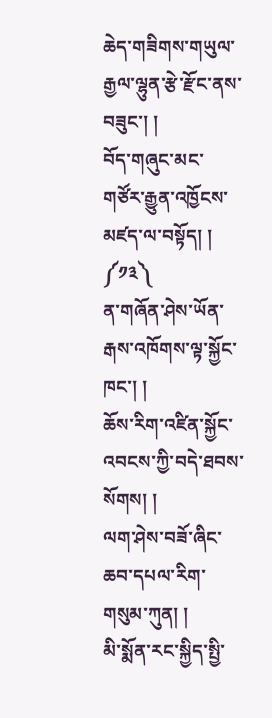ཆེད་གཟིགས་གཡུལ་རྒྱལ་ལྷུན་རྩེ་རྫོང་ནས་བཟུང་། །
བོད་གཞུང་མང་གཙོར་རྒྱུན་འཁྱོངས་མཛད་ལ་བསྟོད། །
༼༡༣༽
ན་གཞོན་ཤེས་ཡོན་རྒས་འཁོགས་ལྟ་སྐྱོང་ཁང་། །
ཆོས་རིག་འཛིན་སྐྱོང་འབངས་ཀྱི་བདེ་ཐབས་སོགས། །
ལག་ཤེས་བཟོ་ཞིང་ཆབ་དཔལ་རིག་གསུམ་ཀུན། །
མི་སྨོན་རང་སྐྱིད་སྤྱི་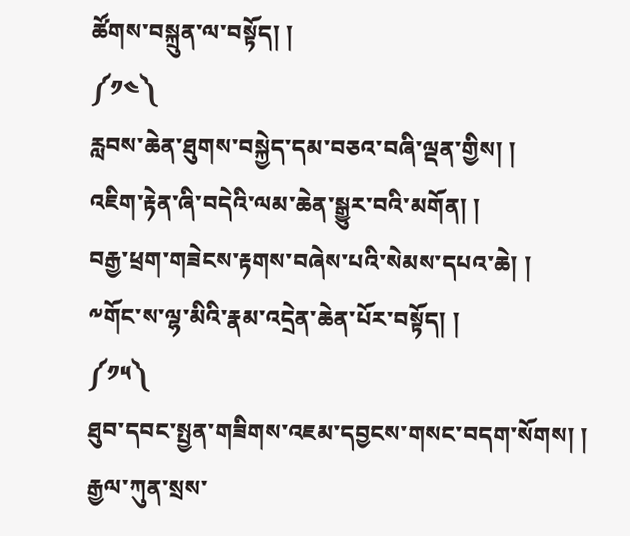ཚོགས་བསྐྲུན་ལ་བསྟོད། །
༼༡༤༽
རླབས་ཆེན་ཐུགས་བསྐྱེད་དམ་བཅའ་བཞི་ལྡན་གྱིས། །
འཇིག་རྟེན་ཞི་བདེའི་ལམ་ཆེན་སྒྱུར་བའི་མགོན། །
བརྒྱ་ཕྲག་གཟེངས་རྟགས་བཞེས་པའི་སེམས་དཔའ་ཆེ། །
༸གོང་ས་ལྷ་མིའི་རྣམ་འདྲེན་ཆེན་པོར་བསྟོད། །
༼༡༥༽
ཐུབ་དབང་སྤྱན་གཟིགས་འཇམ་དབྱངས་གསང་བདག་སོགས། །
རྒྱལ་ཀུན་སྲས་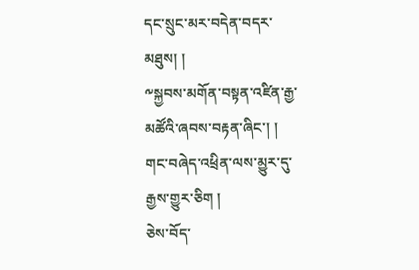དང་སྲུང་མར་བདེན་བདར་མཐུས། །
༸སྐྱབས་མགོན་བསྟན་འཛིན་རྒྱ་མཚོའི་ཞབས་བརྟན་ཞིང་། །
གང་བཞེད་འཕྲིན་ལས་མྱུར་དུ་རྒྱས་གྱུར་ཅིག །
ཅེས་བོད་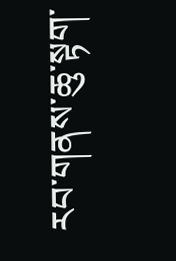རབ་གནས་ཆུ་སྟག་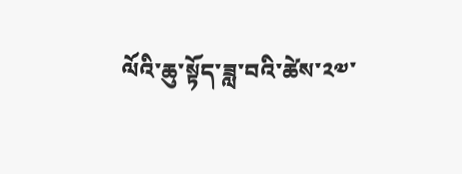ལོའི་ཆུ་སྟོད་ཟླ་བའི་ཚེས་༢༧་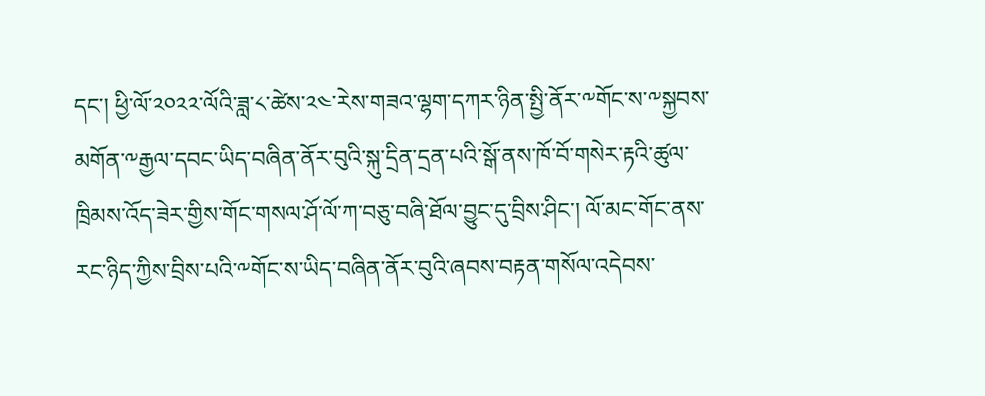དང་། ཕྱི་ལོ་༢༠༢༢་ལོའི་ཟླ་༨་ཚེས་༢༤་རེས་གཟའ་ལྷག་དཀར་ཉིན་སྤྱི་ནོར་༸གོང་ས་༸སྐྱབས་མགོན་༸རྒྱལ་དབང་ཡིད་བཞིན་ནོར་བུའི་སྐུ་དྲིན་དྲན་པའི་སྒོ་ནས་ཁོ་བོ་གསེར་རྟའི་ཚུལ་ཁྲིམས་འོད་ཟེར་གྱིས་གོང་གསལ་ཤོ་ལོ་ཀ་བཅུ་བཞི་ཐོལ་བྱུང་དུ་བྲིས་ཤིང་། ལོ་མང་གོང་ནས་རང་ཉིད་ཀྱིས་བྲིས་པའི་༸གོང་ས་ཡིད་བཞིན་ནོར་བུའི་ཞབས་བརྟན་གསོལ་འདེབས་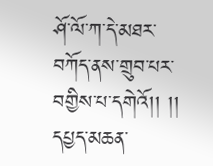ཤོ་ལོ་ཀ་དེ་མཐར་བཀོད་ནས་གྲུབ་པར་བགྱིས་པ་དགེའོ།། །།
དཔྱད་མཆན་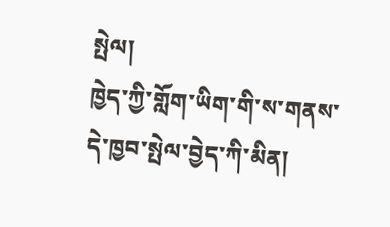སྤེལ།
ཁྱེད་ཀྱི་གློག་ཡིག་གི་ས་གནས་དེ་ཁྱབ་སྤེལ་བྱེད་ཀི་མིན།